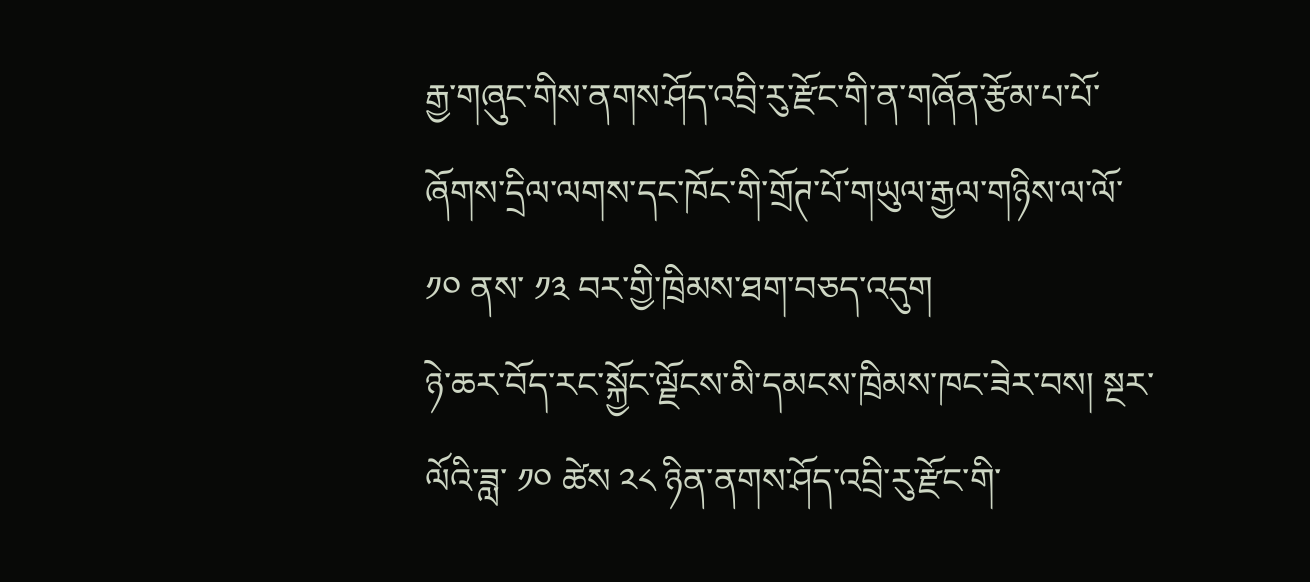རྒྱ་གཞུང་གིས་ནགས་ཤོད་འབྲི་རུ་རྫོང་གི་ན་གཞོན་རྩོམ་པ་པོ་ཞོགས་དྲིལ་ལགས་དང་ཁོང་གི་གྲོཊ་པོ་གཡུལ་རྒྱལ་གཉིས་ལ་ལོ་ ༡༠ ནས་ ༡༣ བར་གྱི་ཁྲིམས་ཐག་བཅད་འདུག
ཉེ་ཆར་བོད་རང་སྐྱོང་ལྗོངས་མི་དམངས་ཁྲིམས་ཁང་ཟེར་བས། སྔར་ལོའི་ཟླ་ ༡༠ ཚེས ༢༨ ཉིན་ནགས་ཤོད་འབྲི་རུ་རྫོང་གི་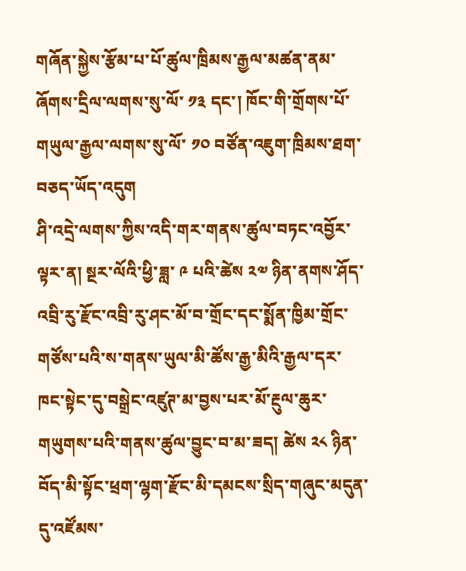གཞོན་སྐྱེས་རྩོམ་པ་པོ་ཚུལ་ཁྲིམས་རྒྱལ་མཚན་ནམ་ཞོགས་དྲིལ་ལགས་སུ་ལོ་ ༡༣ དང་། ཁོང་གི་གྲོགས་པོ་གཡུལ་རྒྱལ་ལགས་སུ་ལོ་ ༡༠ བཙོན་འཇུག་ཁྲིམས་ཐག་བཅད་ཡོད་འདུག
ཤི་འདྲེ་ལགས་ཀྱིས་འདི་གར་གནས་ཚུལ་བཏང་འབྱོར་ལྟར་ན། སྔར་ལོའི་ཕྱི་ཟླ་ ༩ པའི་ཚེས ༢༧ ཉིན་ནགས་ཤོད་འབྲི་རུ་རྫོང་འབྲི་རུ་ཤང་མོ་བ་གྲོང་དང་སྨོན་ཁྱིམ་གྲོང་གཙོས་པའི་ས་གནས་ཡུལ་མི་ཚོས་རྒྱ་མིའི་རྒྱལ་དར་ཁང་སྟེང་དུ་བསྒྲེང་འཛུཊ་མ་བྱས་པར་མོ་རྔུལ་ཆུར་གཡུགས་པའི་གནས་ཚུལ་བྱུང་བ་མ་ཟད། ཚེས ༢༨ ཉིན་བོད་མི་སྟོང་ཕྲག་ལྷག་རྫོང་མི་དམངས་སྲིད་གཞུང་མདུན་དུ་འཛོམས་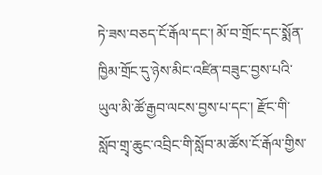ཏེ་ཟས་བཅད་ངོ་རྒོལ་དང་། མོ་བ་གྲོང་དང་སྨོན་ཁྱིམ་གྲོང་དུ་ཉེས་མིང་འཛིན་བཟུང་བྱས་པའི་ཡུལ་མི་ཚོ་རྒྱབ་ལངས་བྱས་པ་དང་། རྫོང་གི་སློབ་གྲྭ་ཆུང་འབྲིང་གི་སློབ་མ་ཚོས་ངོ་རྒོལ་གྱིས་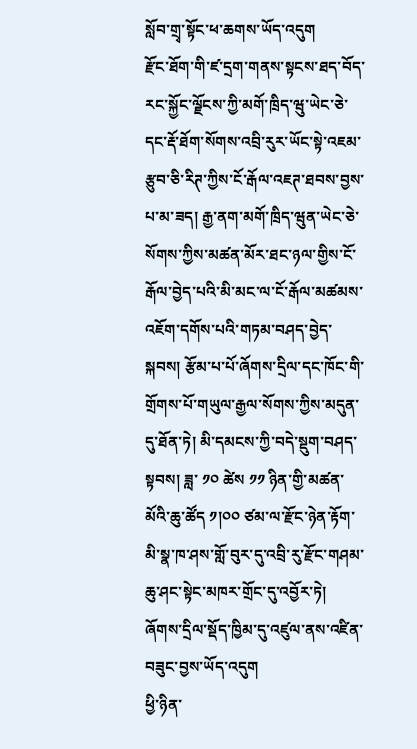སློབ་གྲྭ་སྟོང་ཕ་ཆགས་ཡོད་འདུག
རྫོང་ཐོག་གི་ཛ་དྲག་གནས་སྟངས་ཐད་བོད་རང་སྐྱོང་ལྗོངས་ཀྱི་མགོ་ཁྲིད་ཝུ་ཡེང་ཅེ་དང་རྡོ་ཐོག་སོགས་འབྲི་རུར་ཡོང་སྟེ་འཇམ་རྩུབ་ཅི་རིཊ་ཀྱིས་ངོ་རྒོལ་འཇཊ་ཐབས་བྱས་པ་མ་ཟད། རྒྱ་ནག་མགོ་ཁྲིད་ཝུན་ཡེང་ཅེ་སོགས་ཀྱིས་མཚན་མོར་ཐང་ཉལ་གྱིས་ངོ་རྒོལ་བྱེད་པའི་མི་མང་ལ་ངོ་རྒོལ་མཚམས་འཇོག་དགོས་པའི་གཏམ་བཤད་བྱེད་སྐབས། རྩོམ་པ་པོ་ཞོགས་དྲིལ་དང་ཁོང་གི་གྲོགས་པོ་གཡུལ་རྒྱལ་སོགས་ཀྱིས་མདུན་དུ་ཐོན་ཏེ། མི་དམངས་ཀྱི་བདེ་སྡུག་བཤད་སྟབས། ཟླ་ ༡༠ ཚེས ༡༡ ཉིན་གྱི་མཚན་མོའི་ཆུ་ཚོད ༡།༠༠ ཙམ་ལ་རྫོང་ཉེན་རྟོག་མི་སྣ་ཁ་ཤས་གློ་བུར་དུ་འབྲི་རུ་རྫོང་གཤམ་ཆུ་ཤང་སྟེང་མཁར་གྲོང་དུ་འབྱོར་ཏེ། ཞོགས་དྲིལ་སྡོད་ཁྱིམ་དུ་འཛུལ་ནས་འཛིན་བཟུང་བྱས་ཡོད་འདུག
ཕྱི་ཉིན་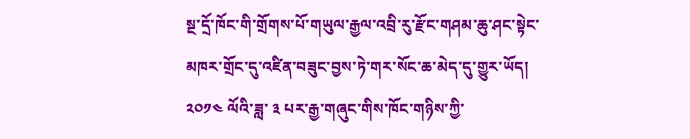སྔ་དྲོ་ཁོང་གི་གྲོགས་པོ་གཡུལ་རྒྱལ་འབྲི་རུ་རྫོང་གཤམ་ཆུ་ཤང་སྟེང་མཁར་གྲོང་དུ་འཛིན་བཟུང་བྱས་ཏེ་གར་སོང་ཆ་མེད་དུ་གྱུར་ཡོད། ༢༠༡༤ ལོའི་ཟླ་ ༣ པར་རྒྱ་གཞུང་གིས་ཁོང་གཉིས་ཀྱི་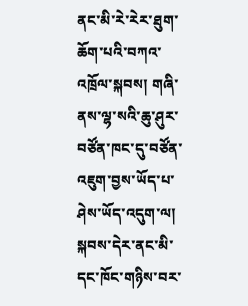ནང་མི་རེ་རེར་ཐུག་ཆོག་པའི་བཀའ་འཁྲོལ་སྐབས། གཞི་ནས་ལྷ་སའི་ཆུ་ཤུར་བཙོན་ཁང་དུ་བཙོན་འཇུག་བྱས་ཡོད་པ་ཤེས་ཡོད་འདུག་ལ། སྐབས་དེར་ནང་མི་དང་ཁོང་གཉིས་བར་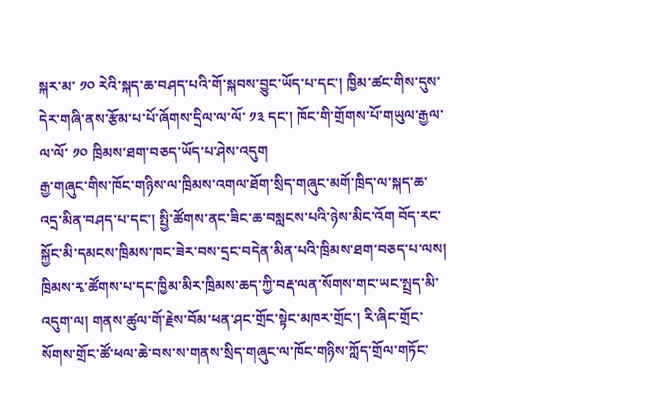སྐར་མ་ ༡༠ རེའི་སྐད་ཆ་བཤད་པའི་གོ་སྐབས་བྱུང་ཡོད་པ་དང་། ཁྱིམ་ཚང་གིས་དུས་དེར་གཞི་ནས་རྩོམ་པ་པོ་ཞོགས་དྲིལ་ལ་ལོ་ ༡༣ དང་། ཁོང་གི་གྲོགས་པོ་གཡུལ་རྒྱལ་ལ་ལོ་ ༡༠ ཁྲིམས་ཐག་བཅད་ཡོད་པ་ཤེས་འདུག
རྒྱ་གཞུང་གིས་ཁོང་གཉིས་ལ་ཁྲིམས་འགལ་ཐོག་སྲིད་གཞུང་མགོ་ཁྲིད་ལ་སྐད་ཆ་འདྲ་མིན་བཤད་པ་དང་། སྤྱི་ཚོགས་ནང་ཟིང་ཆ་བསླངས་པའི་ཉེས་མིང་འོག བོད་རང་སྐྱོང་མི་དམངས་ཁྲིམས་ཁང་ཟེར་བས་དྲང་བདེན་མིན་པའི་ཁྲིམས་ཐག་བཅད་པ་ལས། ཁྲིམས་རྭ་ཚོགས་པ་དང་ཁྱིམ་མིར་ཁྲིམས་ཆད་ཀྱི་བརྡ་ལན་སོགས་གང་ཡང་སྤྲད་མི་འདུག་ལ། གནས་ཚུལ་གོ་རྗེས་བོམ་ཕན་ཤང་གྲོང་སྟེང་མཁར་གྲོང་། རི་ཞིང་གྲོང་སོགས་གྲོང་ཚོ་ཕལ་ཆེ་བས་ས་གནས་སྲིད་གཞུང་ལ་ཁོང་གཉིས་ཀློད་གྲོལ་གཏོང་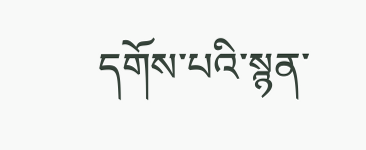དགོས་པའི་སྙན་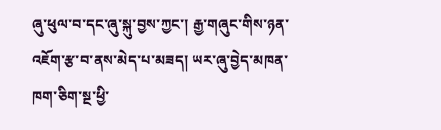ཞུ་ཕུལ་བ་དང་ཞུ་སྐུ་བྱས་ཀྱང་། རྒྱ་གཞུང་གིས་ཉན་འཇོག་རྩ་བ་ནས་མེད་པ་མཟད། ཡར་ཞུ་བྱེད་མཁན་ཁག་ཅིག་སྔ་ཕྱི་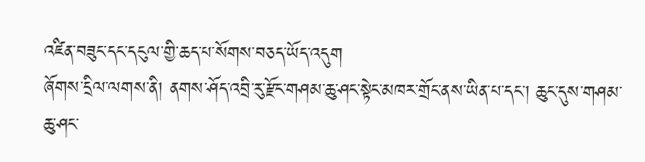འཛིན་བཟུང་དང་དངུལ་གྱི་ཆད་པ་སོགས་བཅད་ཡོད་འདུག
ཞོགས་དྲིལ་ལགས་ནི། ནགས་ཤོད་འབྲི་རུ་རྫོང་གཤམ་ཆུ་ཤང་སྟེང་མཁར་གྲོང་ནས་ཡིན་པ་དང་། ཆུང་དུས་གཤམ་ཆུ་ཤང་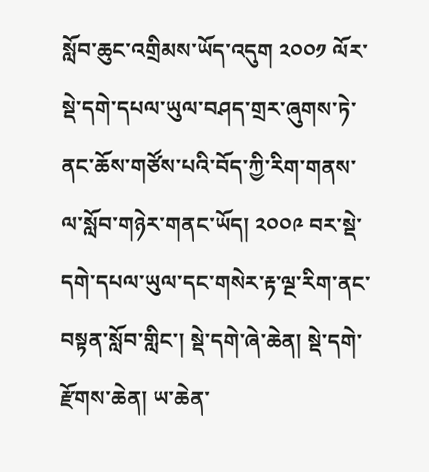སློབ་ཆུང་འགྲིམས་ཡོད་འདུག ༢༠༠༡ ལོར་སྡེ་དགེ་དཔལ་ཡུལ་བཤད་གྲར་ཞུགས་ཏེ་ནང་ཆོས་གཙོས་པའི་བོད་ཀྱི་རིག་གནས་ལ་སློབ་གཉེར་གནང་ཡོད། ༢༠༠༩ བར་སྡེ་དགེ་དཔལ་ཡུལ་དང་གསེར་རྟ་ལྔ་རིག་ནང་བསྟན་སློབ་གླིང་། སྡེ་དགེ་ཞེ་ཆེན། སྡེ་དགེ་རྫོགས་ཆེན། ཡ་ཆེན་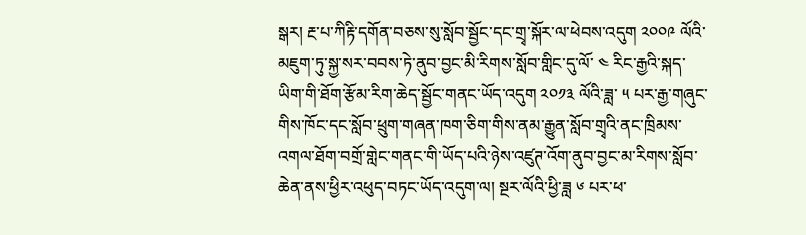སྒར། རྔ་པ་ཀིརྟི་དགོན་བཅས་སུ་སློབ་སྦྱོང་དང་གྲྭ་སྐོར་ལ་ཕེབས་འདུག ༢༠༠༩ ལོའི་མཇུག་ཏུ་སྐྱ་སར་བབས་ཏེ་ནུབ་བྱང་མི་རིགས་སློབ་གླིང་དུ་ལོ་ ༤ རིང་རྒྱའི་སྐད་ཡིག་གི་ཐོག་རྩོམ་རིག་ཆེད་སྦྱོང་གནང་ཡོད་འདུག ༢༠༡༣ ལོའི་ཟླ་ ༥ པར་རྒྱ་གཞུང་གིས་ཁོང་དང་སློབ་ཕྲུག་གཞན་ཁག་ཅིག་གིས་ནམ་རྒྱུན་སློབ་གྲྭའི་ནང་ཁྲིམས་འགལ་ཐོག་བགྲོ་གླེང་གནང་གི་ཡོད་པའི་ཉེས་འཛུཊ་འོག་ནུབ་བྱང་མ་རིགས་སློབ་ཆེན་ནས་ཕྱིར་འཕུད་བཏང་ཡོད་འདུག་ལ། སྔར་ལོའི་ཕྱི་ཟླ ༦ པར་ཕ་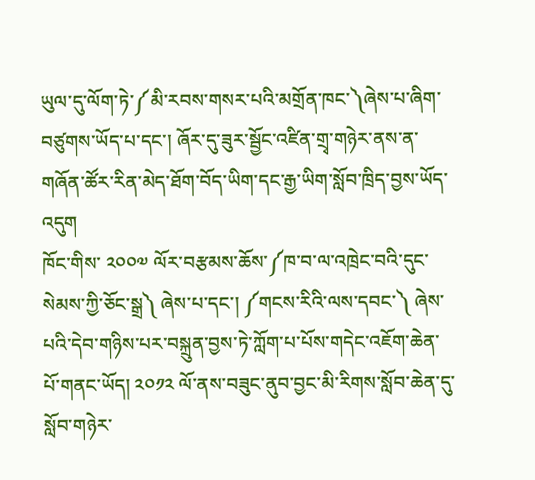ཡུལ་དུ་ལོག་ཏེ་༼མི་རབས་གསར་པའི་མགྲོན་ཁང་༽ཞེས་པ་ཞིག་བཙུགས་ཡོད་པ་དང་། ཞོར་དུ་ཟུར་སྦྱོང་འཛིན་གྲྭ་གཉེར་ནས་ན་གཞོན་ཚོར་རིན་མེད་ཐོག་བོད་ཡིག་དང་རྒྱ་ཡིག་སློབ་ཁྲིད་བྱས་ཡོད་འདུག
ཁོང་གིས་ ༢༠༠༧ ལོར་བརྩམས་ཆོས་༼ཁ་བ་ལ་འཁྲེང་བའི་དུང་སེམས་ཀྱི་ཅོང་སྒྲ༽ ཞེས་པ་དང་། ༼གངས་རིའི་ལས་དབང་༽ ཞེས་པའི་དེབ་གཉིས་པར་བསྐྲུན་བྱས་ཏེ་ཀློག་པ་པོས་གདེང་འཇོག་ཆེན་པོ་གནང་ཡོད། ༢༠༡༢ ལོ་ནས་བཟུང་ནུབ་བྱང་མི་རིགས་སློབ་ཆེན་དུ་སློབ་གཉེར་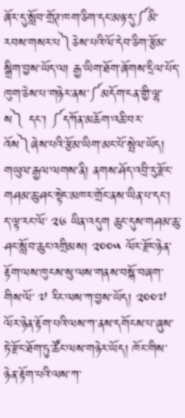ཞོར་དུ་སློབ་གྲོཊ་ཁག་ཅིག་དང་མཉ་དུ་༼མི་རབས་གསར་པ༽ཅེས་པའི་ལོ་དེབ་ཅིག་རྩོམ་སྒྲིག་བྱས་ཡོད་ལ། རྒྱ་ཡིག་ཐོག་ཞོགས་དྲིལ་པོད་ཁུག་ཅེས་པ་གཉེར་ནས་༼མདོག་ངན་གྱི་ལྷ་ས༽ དང་། ༼དཀོན་མཆོག་འཆི་བར་འོས༽ཞེས་པའི་རྩོམ་ཡིག་མང་པོ་སྤེལ་ཡོད།
གཡུལ་རྒྱལ་ལགས་ནི། ནགས་ཤོད་འབྲི་རུ་རྫོང་གཤམ་ཆུ་ཤང་སྟེང་མཁར་གྲོང་ནས་ཡིན་པ་དང་། ད་ལྟ་རང་ལོ་ ༢༦ ཡིན་འདུག ཆུང་དུས་གཤམ་ཆུ་ཤང་སློབ་ཆུང་འགྲིམས། ༢༠༠༥ ལོར་རྫོང་ཉེན་རྟོག་ལས་ཁུངས་སུ་ལས་གནས་བསྐོ་བཞག་གིས་ལོ་ ༧ རིང་ལས་ཀ་བྱས་ཡོད། ༢༠༠༧ ལོར་ཉེན་རྟོག་པའི་ལས་ཀ་ནས་དགོངས་པ་ཞུས་ཏེ་རྫོང་ཐོག་ཏུ་ཚོང་ལས་གཉེར་ཡོད། ཁོང་གིས་ཉེན་རྟོག་པའི་ལས་ཀ་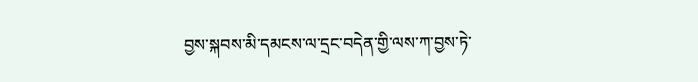བྱས་སྐབས་མི་དམངས་ལ་དྲང་བདེན་གྱི་ལས་ཀ་བྱས་ཏེ་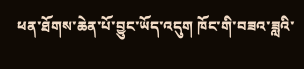ཕན་ཐོགས་ཆེན་པོ་བྱུང་ཡོད་འདུག ཁོང་གི་བཟའ་ཟླའི་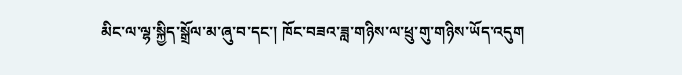མིང་ལ་ལྷ་སྐྱིད་སྒྲོལ་མ་ཞུ་བ་དང་། ཁོང་བཟའ་ཟླ་གཉིས་ལ་ཕྲུ་གུ་གཉིས་ཡོད་འདུག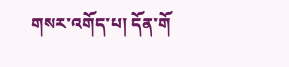གསར་འགོད་པ། དོན་གོ